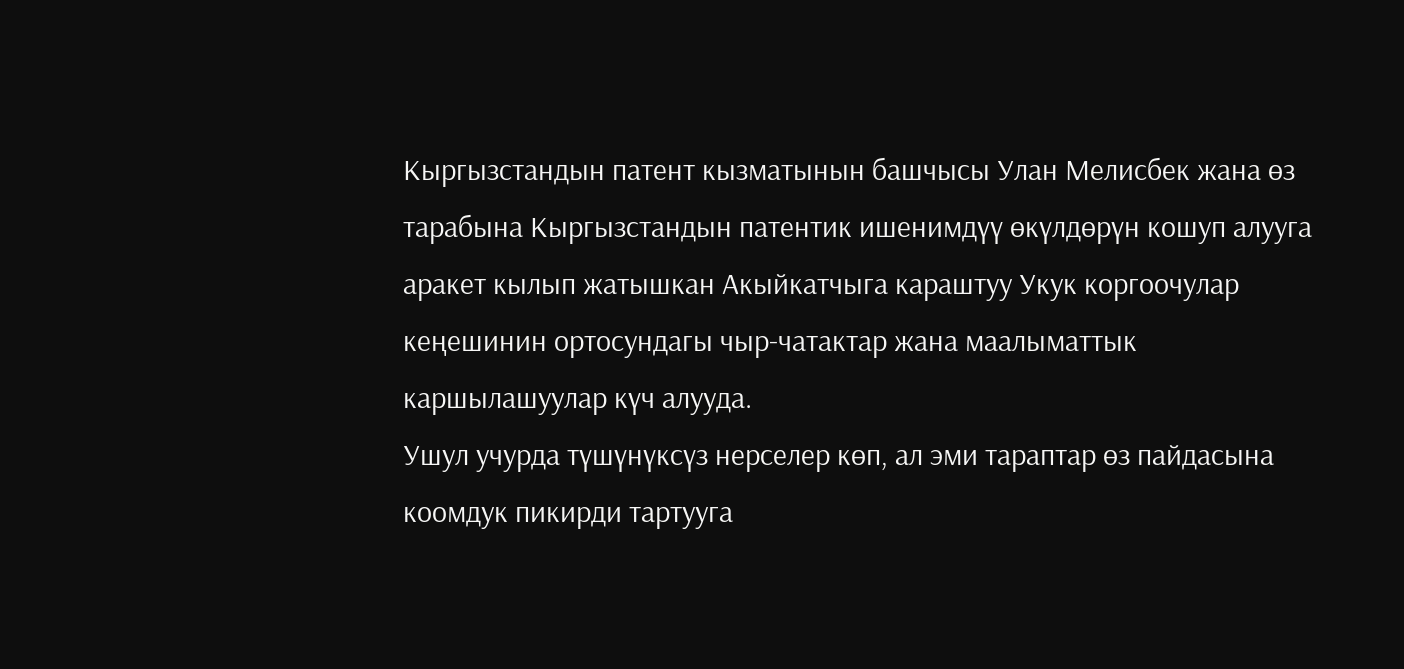Кыргызстандын патент кызматынын башчысы Улан Мелисбек жана өз тарабына Кыргызстандын патентик ишенимдүү өкүлдөрүн кошуп алууга аракет кылып жатышкан Акыйкатчыга караштуу Укук коргоочулар кеңешинин ортосундагы чыр-чатактар жана маалыматтык каршылашуулар күч алууда.
Ушул учурда түшүнүксүз нерселер көп, ал эми тараптар өз пайдасына коомдук пикирди тартууга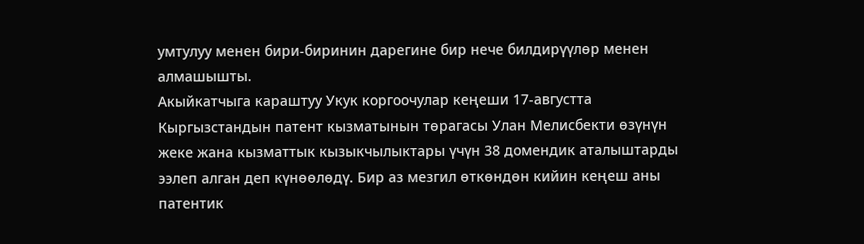умтулуу менен бири-биринин дарегине бир нече билдирүүлөр менен алмашышты.
Акыйкатчыга караштуу Укук коргоочулар кеңеши 17-августта Кыргызстандын патент кызматынын төрагасы Улан Мелисбекти өзүнүн жеке жана кызматтык кызыкчылыктары үчүн 38 домендик аталыштарды ээлеп алган деп күнөөлөдү. Бир аз мезгил өткөндөн кийин кеңеш аны патентик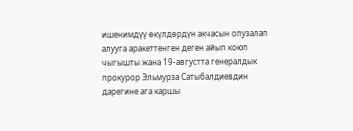ишенимдүү өкүлдөрдүн акчасын опузалап алууга аракеттенген деген айып коюп чыгышты жана 19-августта генералдык прокурор Эльмурза Сатыбалдиевдин дарегине ага каршы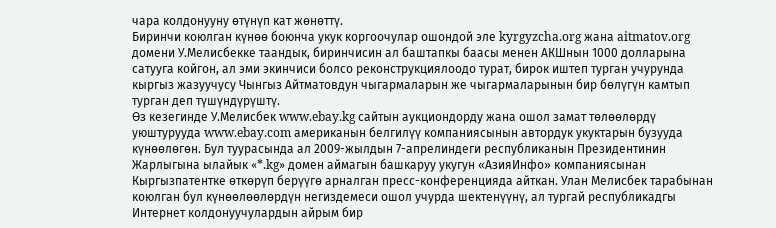чара колдонууну өтүнүп кат жөнөттү.
Биринчи коюлган күнөө боюнча укук коргоочулар ошондой эле kyrgyzcha.org жана aitmatov.org домени У.Мелисбекке таандык, биринчисин ал баштапкы баасы менен АКШнын 1000 долларына сатууга койгон, ал эми экинчиси болсо реконструкциялоодо турат, бирок иштеп турган учурунда кыргыз жазуучусу Чынгыз Айтматовдун чыгармаларын же чыгармаларынын бир бөлүгүн камтып турган деп түшүндүрүштү.
Өз кезегинде У.Мелисбек www.ebay.kg сайтын аукциондорду жана ошол замат төлөөлөрдү уюштурууда www.ebay.com американын белгилүү компаниясынын автордук укуктарын бузууда күнөөлөгөн. Бул туурасында ал 2009-жылдын 7-апрелиндеги республиканын Президентинин Жарлыгына ылайык «*.kg» домен аймагын башкаруу укугун «АзияИнфо» компаниясынан Кыргызпатентке өткөрүп берүүгө арналган пресс-конференцияда айткан. Улан Мелисбек тарабынан коюлган бул күнөөлөөлөрдүн негиздемеси ошол учурда шектенүүнү, ал тургай республикадгы Интернет колдонуучулардын айрым бир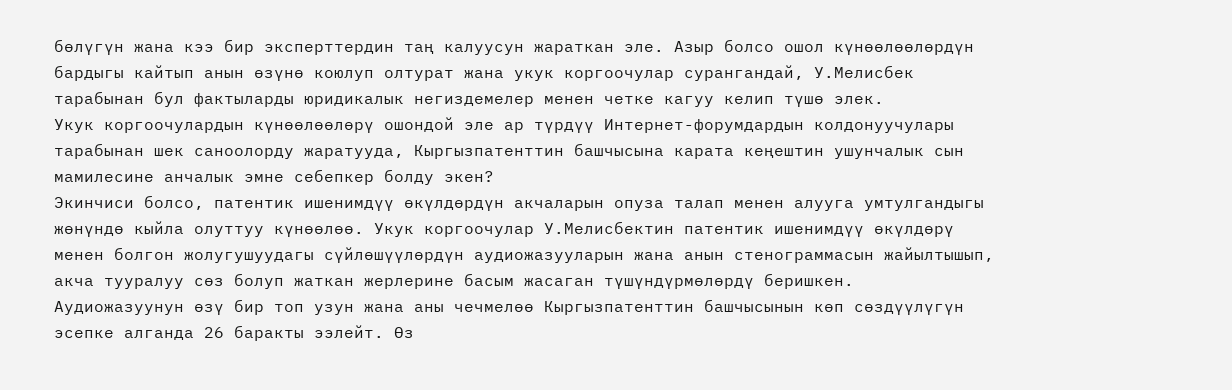бөлүгүн жана кээ бир эксперттердин таң калуусун жараткан эле. Азыр болсо ошол күнөөлөөлөрдүн бардыгы кайтып анын өзүнө коюлуп олтурат жана укук коргоочулар сурангандай, У.Мелисбек тарабынан бул фактыларды юридикалык негиздемелер менен четке кагуу келип түшө элек.
Укук коргоочулардын күнөөлөөлөрү ошондой эле ар түрдүү Интернет-форумдардын колдонуучулары тарабынан шек саноолорду жаратууда, Кыргызпатенттин башчысына карата кеңештин ушунчалык сын мамилесине анчалык эмне себепкер болду экен?
Экинчиси болсо, патентик ишенимдүү өкүлдөрдүн акчаларын опуза талап менен алууга умтулгандыгы жөнүндө кыйла олуттуу күнөөлөө. Укук коргоочулар У.Мелисбектин патентик ишенимдүү өкүлдөрү менен болгон жолугушуудагы сүйлөшүүлөрдүн аудиожазууларын жана анын стенограммасын жайылтышып, акча тууралуу сөз болуп жаткан жерлерине басым жасаган түшүндүрмөлөрдү беришкен.
Аудиожазуунун өзү бир топ узун жана аны чечмелөө Кыргызпатенттин башчысынын көп сөздүүлүгүн эсепке алганда 26 баракты ээлейт. Өз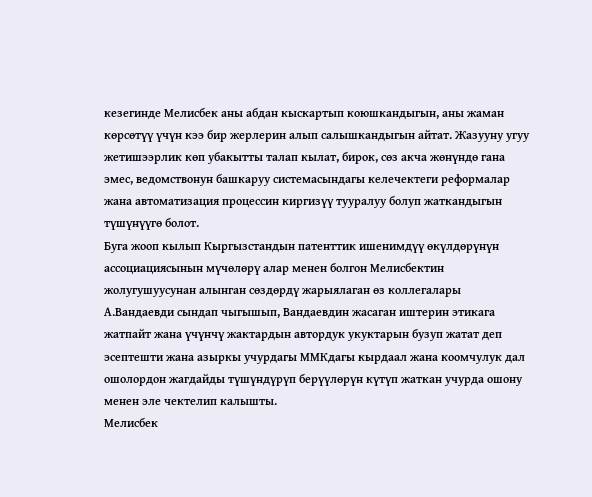кезегинде Мелисбек аны абдан кыскартып коюшкандыгын, аны жаман көрсөтүү үчүн кээ бир жерлерин алып салышкандыгын айтат. Жазууну угуу жетишээрлик көп убакытты талап кылат, бирок, сөз акча жөнүндө гана эмес, ведомствонун башкаруу системасындагы келечектеги реформалар жана автоматизация процессин киргизүү тууралуу болуп жаткандыгын түшүнүүгө болот.
Буга жооп кылып Кыргызстандын патенттик ишенимдүү өкүлдөрүнүн ассоциациясынын мүчөлөрү алар менен болгон Мелисбектин жолугушуусунан алынган сөздөрдү жарыялаган өз коллегалары А.Вандаевди сындап чыгышып, Вандаевдин жасаган иштерин этикага жатпайт жана үчүнчү жактардын автордук укуктарын бузуп жатат деп эсептешти жана азыркы учурдагы ММКдагы кырдаал жана коомчулук дал ошолордон жагдайды түшүндүрүп берүүлөрүн күтүп жаткан учурда ошону менен эле чектелип калышты.
Мелисбек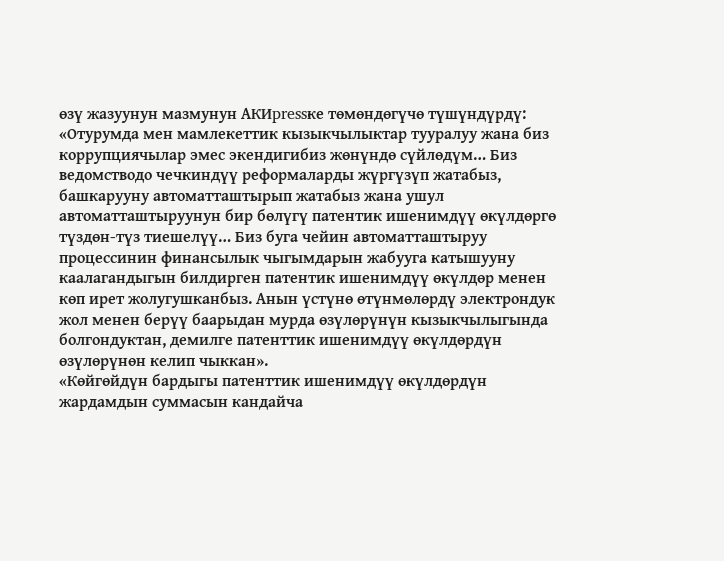өзү жазуунун мазмунун АКИpressке төмөндөгүчө түшүндүрдү: «Отурумда мен мамлекеттик кызыкчылыктар тууралуу жана биз коррупциячылар эмес экендигибиз жөнүндө сүйлөдүм… Биз ведомстводо чечкиндүү реформаларды жүргүзүп жатабыз, башкарууну автоматташтырып жатабыз жана ушул автоматташтыруунун бир бөлүгү патентик ишенимдүү өкүлдөргө түздөн-түз тиешелүү… Биз буга чейин автоматташтыруу процессинин финансылык чыгымдарын жабууга катышууну каалагандыгын билдирген патентик ишенимдүү өкүлдөр менен көп ирет жолугушканбыз. Анын үстүнө өтүнмөлөрдү электрондук жол менен берүү баарыдан мурда өзүлөрүнүн кызыкчылыгында болгондуктан, демилге патенттик ишенимдүү өкүлдөрдүн өзүлөрүнөн келип чыккан».
«Көйгөйдүн бардыгы патенттик ишенимдүү өкүлдөрдүн жардамдын суммасын кандайча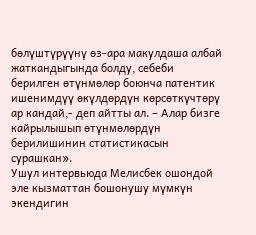бөлүштүрүүнү өз-ара макулдаша албай жаткандыгында болду, себеби берилген өтүнмөлөр боюнча патентик ишенимдүү өкүлдөрдүн көрсөткүчтөрү ар кандай,- деп айтты ал. – Алар бизге кайрылышып өтүнмөлөрдүн берилишинин статистикасын сурашкан».
Ушул интервьюда Мелисбек ошондой эле кызматтан бошонушу мүмкүн экендигин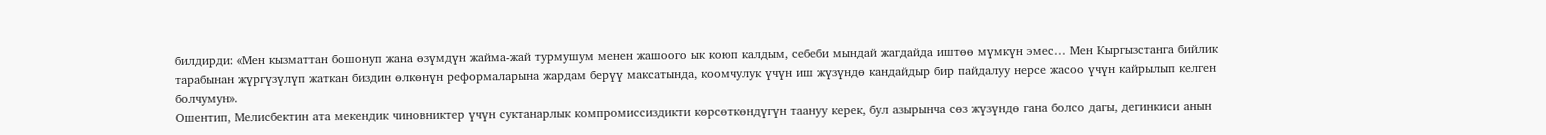билдирди: «Мен кызматтан бошонуп жана өзүмдүн жайма-жай турмушум менен жашоого ык коюп калдым, себеби мындай жагдайда иштөө мүмкүн эмес… Мен Кыргызстанга бийлик тарабынан жүргүзүлүп жаткан биздин өлкөнүн реформаларына жардам берүү максатында, коомчулук үчүн иш жүзүндө кандайдыр бир пайдалуу нерсе жасоо үчүн кайрылып келген болчумун».
Ошентип, Мелисбектин ата мекендик чиновниктер үчүн суктанарлык компромиссиздикти көрсөткөндүгүн таануу керек, бул азырынча сөз жүзүндө гана болсо дагы, дегинкиси анын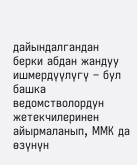дайындалгандан берки абдан жандуу ишмердүүлүгү – бул башка ведомстволордун жетекчилеринен айырмаланып, ММК да өзүнүн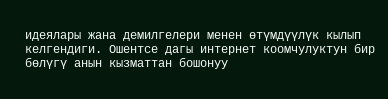идеялары жана демилгелери менен өтүмдүүлүк кылып келгендиги. Ошентсе дагы интернет коомчулуктун бир бөлүгү анын кызматтан бошонуу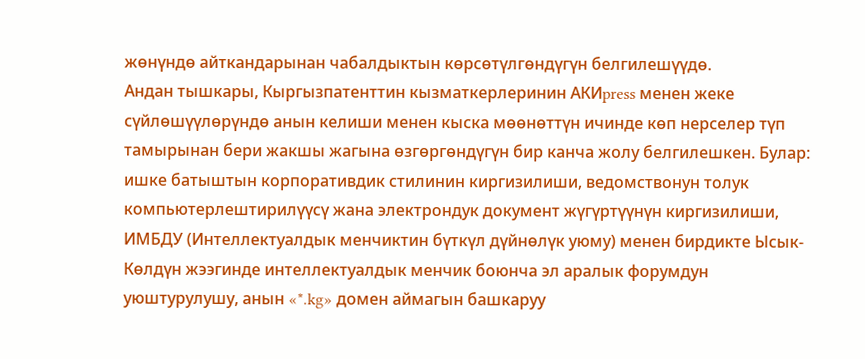жөнүндө айткандарынан чабалдыктын көрсөтүлгөндүгүн белгилешүүдө.
Андан тышкары, Кыргызпатенттин кызматкерлеринин АКИpress менен жеке сүйлөшүүлөрүндө анын келиши менен кыска мөөнөттүн ичинде көп нерселер түп тамырынан бери жакшы жагына өзгөргөндүгүн бир канча жолу белгилешкен. Булар: ишке батыштын корпоративдик стилинин киргизилиши, ведомствонун толук компьютерлештирилүүсү жана электрондук документ жүгүртүүнүн киргизилиши, ИМБДУ (Интеллектуалдык менчиктин бүткүл дүйнөлүк уюму) менен бирдикте Ысык-Көлдүн жээгинде интеллектуалдык менчик боюнча эл аралык форумдун уюштурулушу, анын «*.kg» домен аймагын башкаруу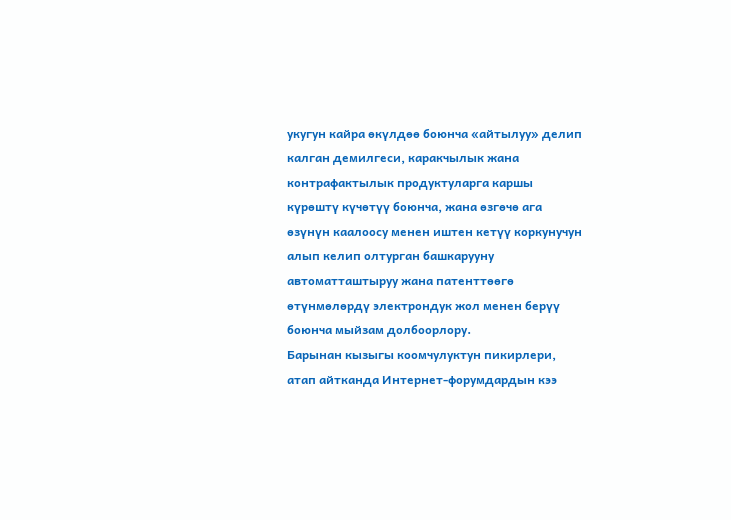укугун кайра өкүлдөө боюнча «айтылуу» делип калган демилгеси, каракчылык жана контрафактылык продуктуларга каршы күрөштү күчөтүү боюнча, жана өзгөчө ага өзүнүн каалоосу менен иштен кетүү коркунучун алып келип олтурган башкарууну автоматташтыруу жана патенттөөгө өтүнмөлөрдү электрондук жол менен берүү боюнча мыйзам долбоорлору.
Барынан кызыгы коомчулуктун пикирлери, атап айтканда Интернет-форумдардын кээ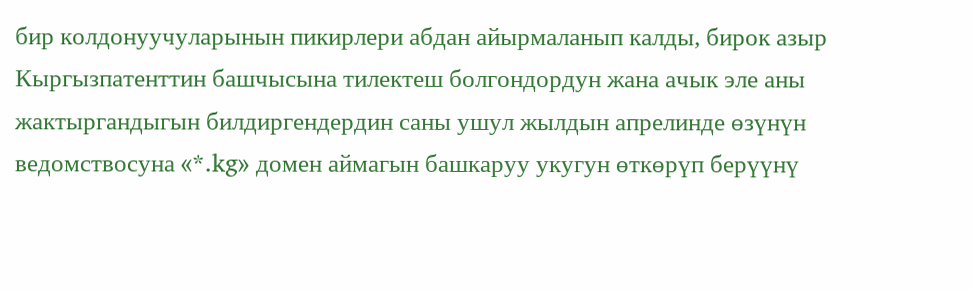бир колдонуучуларынын пикирлери абдан айырмаланып калды, бирок азыр Кыргызпатенттин башчысына тилектеш болгондордун жана ачык эле аны жактыргандыгын билдиргендердин саны ушул жылдын апрелинде өзүнүн ведомствосуна «*.kg» домен аймагын башкаруу укугун өткөрүп берүүнү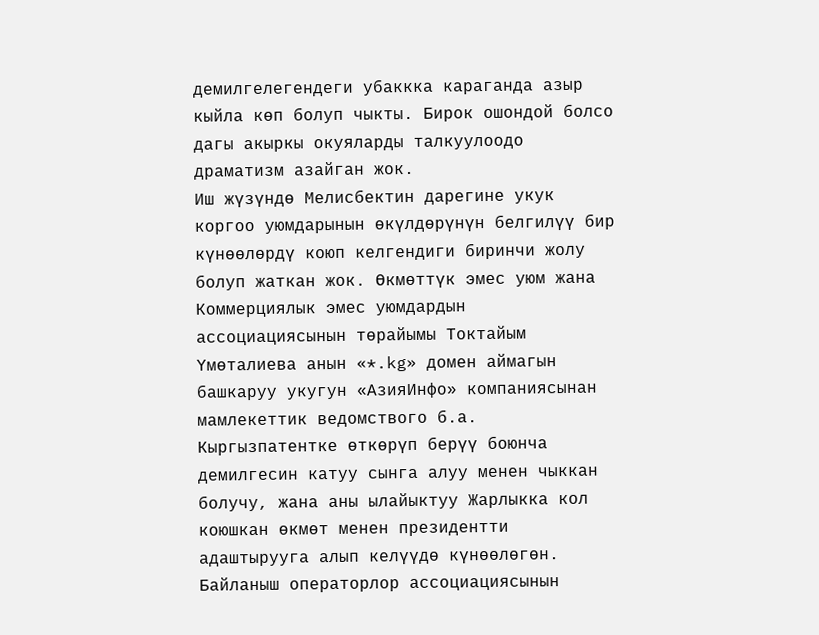демилгелегендеги убаккка караганда азыр кыйла көп болуп чыкты. Бирок ошондой болсо дагы акыркы окуяларды талкуулоодо драматизм азайган жок.
Иш жүзүндө Мелисбектин дарегине укук коргоо уюмдарынын өкүлдөрүнүн белгилүү бир күнөөлөрдү коюп келгендиги биринчи жолу болуп жаткан жок. Өкмөттүк эмес уюм жана Коммерциялык эмес уюмдардын ассоциациясынын төрайымы Токтайым Үмөталиева анын «*.kg» домен аймагын башкаруу укугун «АзияИнфо» компаниясынан мамлекеттик ведомствого б.а. Кыргызпатентке өткөрүп берүү боюнча демилгесин катуу сынга алуу менен чыккан болучу, жана аны ылайыктуу Жарлыкка кол коюшкан өкмөт менен президентти адаштырууга алып келүүдө күнөөлөгөн. Байланыш операторлор ассоциациясынын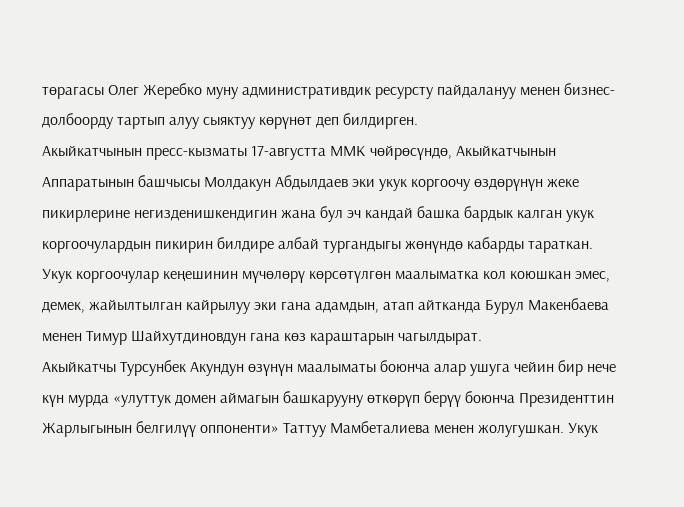төрагасы Олег Жеребко муну административдик ресурсту пайдалануу менен бизнес-долбоорду тартып алуу сыяктуу көрүнөт деп билдирген.
Акыйкатчынын пресс-кызматы 17-августта ММК чөйрөсүндө, Акыйкатчынын Аппаратынын башчысы Молдакун Абдылдаев эки укук коргоочу өздөрүнүн жеке пикирлерине негизденишкендигин жана бул эч кандай башка бардык калган укук коргоочулардын пикирин билдире албай тургандыгы жөнүндө кабарды тараткан. Укук коргоочулар кеңешинин мүчөлөрү көрсөтүлгөн маалыматка кол коюшкан эмес, демек, жайылтылган кайрылуу эки гана адамдын, атап айтканда Бурул Макенбаева менен Тимур Шайхутдиновдун гана көз караштарын чагылдырат.
Акыйкатчы Турсунбек Акундун өзүнүн маалыматы боюнча алар ушуга чейин бир нече күн мурда «улуттук домен аймагын башкарууну өткөрүп берүү боюнча Президенттин Жарлыгынын белгилүү оппоненти» Таттуу Мамбеталиева менен жолугушкан. Укук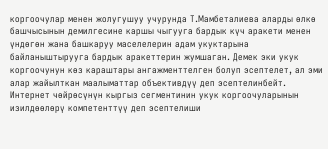коргоочулар менен жолугушуу учурунда Т.Мамбеталиева аларды өлкө башчысынын демилгесине каршы чыгууга бардык күч аракети менен үндөгөн жана башкаруу маселелерин адам укуктарына байланыштырууга бардык аракеттерин жумшаган. Демек эки укук коргоочунун көз караштары ангажменттелген болуп эсептелет, ал эми алар жайылткан маалыматтар объективдүү деп эсептелинбейт.
Интернет чөйрөсүнүн кыргыз сегментинин укук коргоочуларынын изилдөөлөрү компетенттүү деп эсептелиши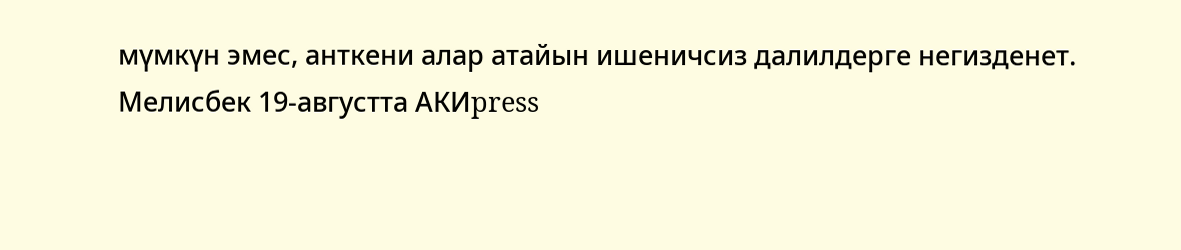мүмкүн эмес, анткени алар атайын ишеничсиз далилдерге негизденет.
Мелисбек 19-августта АКИpress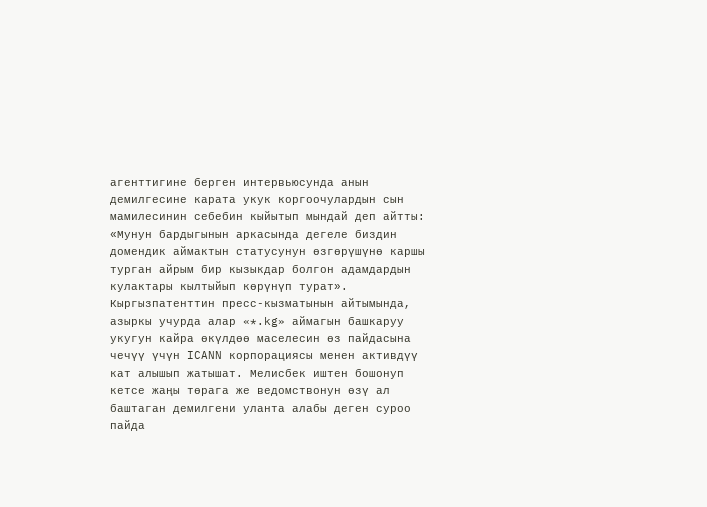агенттигине берген интервьюсунда анын демилгесине карата укук коргоочулардын сын мамилесинин себебин кыйытып мындай деп айтты: «Мунун бардыгынын аркасында дегеле биздин домендик аймактын статусунун өзгөрүшүнө каршы турган айрым бир кызыкдар болгон адамдардын кулактары кылтыйып көрүнүп турат».
Кыргызпатенттин пресс-кызматынын айтымында, азыркы учурда алар «*.kg» аймагын башкаруу укугун кайра өкүлдөө маселесин өз пайдасына чечүү үчүн ICANN корпорациясы менен активдүү кат алышып жатышат. Мелисбек иштен бошонуп кетсе жаңы төрага же ведомствонун өзү ал баштаган демилгени уланта алабы деген суроо пайда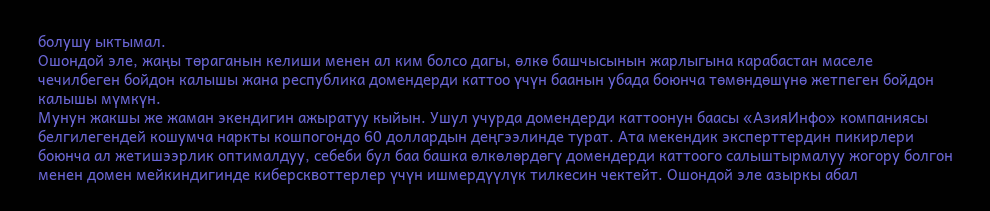болушу ыктымал.
Ошондой эле, жаңы төраганын келиши менен ал ким болсо дагы, өлкө башчысынын жарлыгына карабастан маселе чечилбеген бойдон калышы жана республика домендерди каттоо үчүн баанын убада боюнча төмөндөшүнө жетпеген бойдон калышы мүмкүн.
Мунун жакшы же жаман экендигин ажыратуу кыйын. Ушул учурда домендерди каттоонун баасы «АзияИнфо» компаниясы белгилегендей кошумча наркты кошпогондо 60 доллардын деңгээлинде турат. Ата мекендик эксперттердин пикирлери боюнча ал жетишээрлик оптималдуу, себеби бул баа башка өлкөлөрдөгү домендерди каттоого салыштырмалуу жогору болгон менен домен мейкиндигинде киберсквоттерлер үчүн ишмердүүлүк тилкесин чектейт. Ошондой эле азыркы абал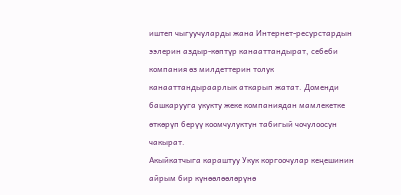иштеп чыгуучуларды жана Интернет-ресурстардын ээлерин аздыр-көптүр канааттандырат, себеби компания өз милдеттерин толук канааттандыраарлык аткарып жатат. Доменди башкарууга укукту жеке компаниядан мамлекетке өткөрүп берүү коомчулуктун табигый чочулоосун чакырат.
Акыйкатчыга караштуу Укук коргоочулар кеңешинин айрым бир күнөөлөөлөрүнө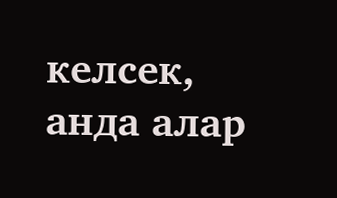келсек, анда алар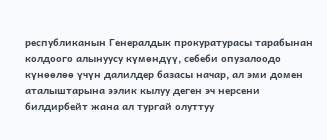республиканын Генералдык прокуратурасы тарабынан колдоого алынуусу күмөндүү, себеби опузалоодо күнөөлөө үчүн далилдер базасы начар, ал эми домен аталыштарына ээлик кылуу деген эч нерсени билдирбейт жана ал тургай олуттуу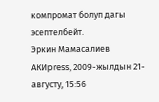компромат болуп дагы эсептелбейт.
Эркин Мамасалиев
АКИpress, 2009-жылдын 21-августу, 15:56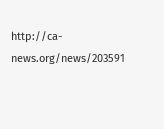http://ca-news.org/news/203591